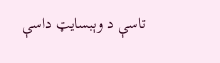تاسې د وېبسایټ داسې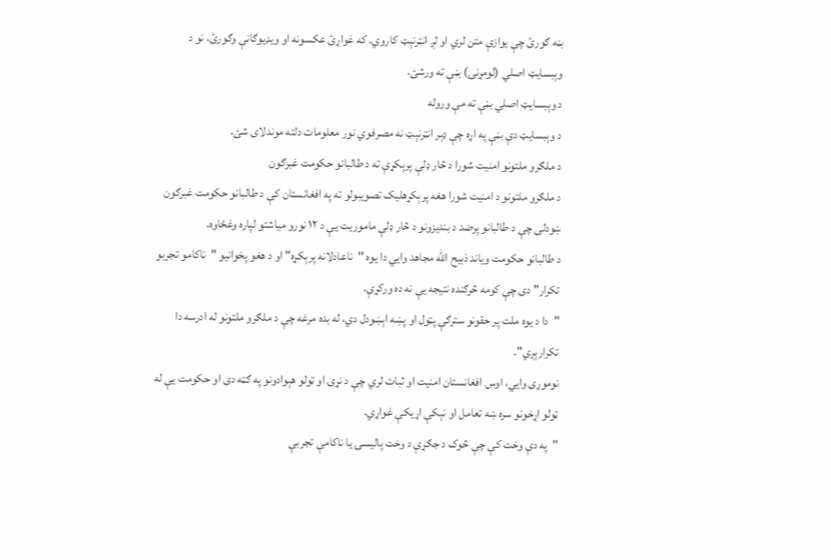بڼه ګورئ چې یوازې متن لري او لږ انټرنېټ کاروي. که غواړئ عکسونه او ویډیوګانې وګورئ، نو د وېبسایټ اصلي (لومړنۍ) بڼې ته ورشئ.
د وېبسایټ اصلي بڼې ته مې وروله
د وېبسایټ دې بڼې په اړه چې ډېر انټرنېټ نه مصرفوي نور معلومات دلته موندلای شئ.
د ملګرو ملتونو امنیت شورا د څار ډلې پرېکړې ته د طالبانو حکومت غبرګون
د ملګرو ملتونو د امنیت شورا هغه پرېکړهلیک تصویبولو ته په افغانستان کې د طالبانو حکومت غبرګون ښودلی چې د طالبانو پرضد د بندیزونو د څار ډلې ماموریت یې د ۱۲ نورو میاشتو لپاره وغځاوه.
د طالبانو حکومت ویاند ذبیح الله مجاهد وايي دا یوه ''ناعادلانه پرېکړه" او د هغو پخوانیو "ناکامو تجربو تکرار" دی چې کومه څرګنده نتیجه یې نه ده ورکړې.
"دا د یوه ملت پر حقونو سترګې پټول او پښه اېښودل دي، له بده مرغه چې د ملګرو ملتونو له ادرسه دا تکرارېږي".
نوموړی وايي، اوس افغانستان امنیت او ثبات لري چې د نړۍ او ټولو هېوادونو په ګټه دی او حکومت یې له ټولو اړخونو سره ښه تعامل او نېکې اړیکې غواړي.
"په دې وخت کې چې څوک د جګړې د وخت پالیسۍ یا ناکامې تجربې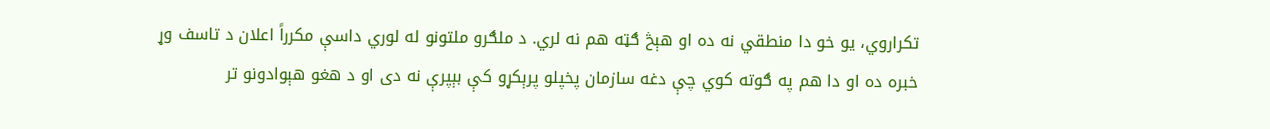تکراروي، یو خو دا منطقي نه ده او هېڅ ګټه هم نه لري. د ملګرو ملتونو له لوري داسې مکرراً اعلان د تاسف وړ خبره ده او دا هم په ګوته کوي چې دغه سازمان پخپلو پرېکړو کې بېپرې نه دی او د هغو هېوادونو تر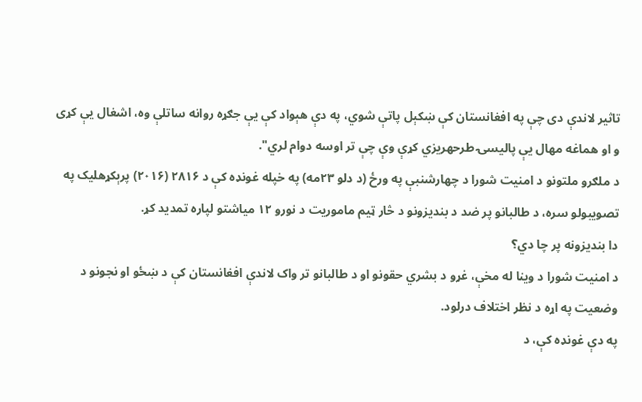تاثیر لاندې دی چې په افغانستان کې ښکېل پاتې شوي، په دې هېواد کې یې جګړه روانه ساتلې وه، اشغال یې کړی و او هماغه مهال یې پالیسۍ طرحهریزي کړې وې چې تر اوسه دوام لري".
د ملګرو ملتونو د امنیت شورا د چهارشنبې په ورځ (د دلو ۲۳مه) په خپله غونډه کې د ۲۸۱۶ (۲۰۱۶) پرېکړهلیک په تصویبولو سره، د طالبانو پر ضد د بندیزونو د څار ټیم ماموریت د نورو ۱۲ میاشتو لپاره تمدید کړ.
دا بندیزونه پر چا دي؟
د امنیت شورا د وینا له مخې، غړو د بشري حقونو او د طالبانو تر واک لاندې افغانستان کې د ښځو او نجونو د وضعیت په اړه د نظر اختلاف درلود.
په دې غونډه کې، د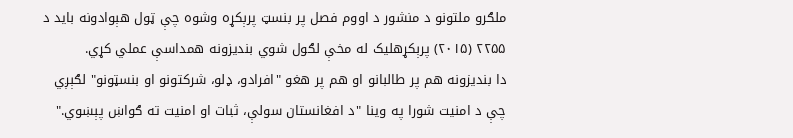ملګرو ملتونو د منشور د اووم فصل پر بنسټ پرېکړه وشوه چې ټول هېوادونه باید د ۲۲۵۵ (۲۰۱۵) پرېکړهلیک له مخې لګول شوي بندیزونه همداسې عملي کړي.
دا بندیزونه هم پر طالبانو او هم پر هغو "افرادو، ډلو، شرکتونو او بنسټونو" لګېږي چې د امنیت شورا په وینا "د افغانستان سولې، ثبات او امنیت ته ګواښ پېښوي."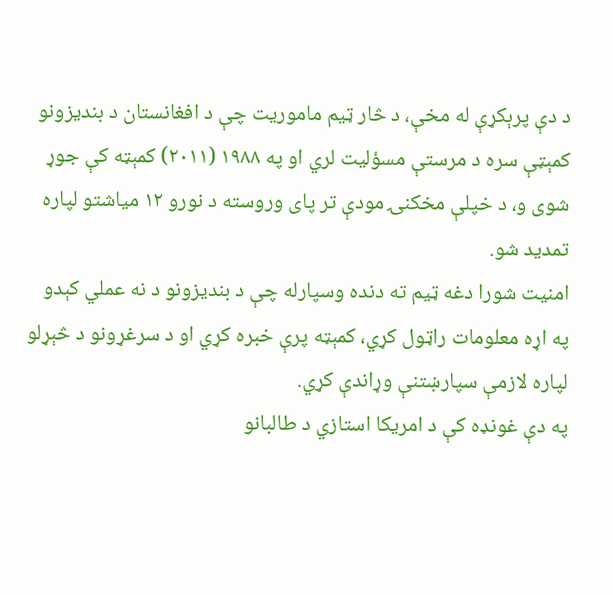د دې پرېکړې له مخې، د څار ټیم ماموریت چې د افغانستان د بندیزونو کمېټې سره د مرستې مسؤلیت لري او په ۱۹۸۸ (۲۰۱۱) کمېټه کې جوړ شوی و، د خپلې مخکنۍ مودې تر پای وروسته د نورو ۱۲ میاشتو لپاره تمدید شو.
امنیت شورا دغه ټیم ته دنده وسپارله چې د بندیزونو د نه عملي کېدو په اړه معلومات راټول کړي، کمېټه پرې خبره کړي او د سرغړونو د څېړلو لپاره لازمې سپارښتنې وړاندې کړي.
په دې غونډه کې د امریکا استازي د طالبانو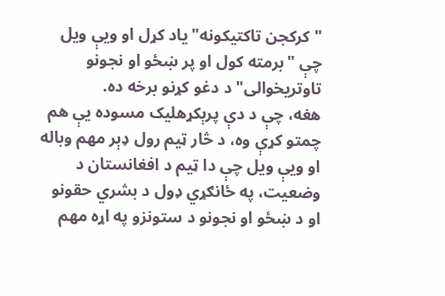"کرکجن تاکتیکونه" یاد کړل او ویې ویل چې "برمته کول او پر ښځو او نجونو تاوتریخوالی" د دغو کړنو برخه ده.
هغه، چې د دې پرېکړهلیک مسوده یې هم چمتو کړې وه، د څار ټیم رول ډېر مهم وباله او ویې ویل چې دا ټیم د افغانستان د وضعیت، په ځانګړي ډول د بشري حقونو او د ښځو او نجونو د ستونزو په اړه مهم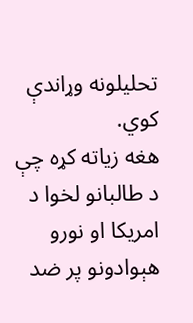تحلیلونه وړاندې کوي.
هغه زیاته کړه چې د طالبانو لخوا د امریکا او نورو هېوادونو پر ضد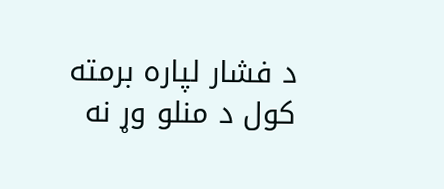د فشار لپاره برمته کول د منلو وړ نه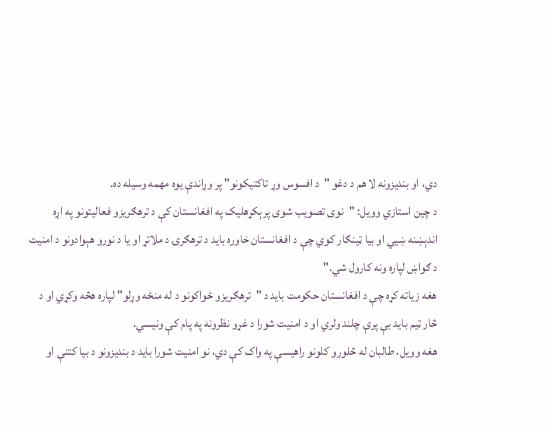دي، او بندیزونه لا هم د دغو "د افسوس وړ تاکتیکونو" پر وړاندې یوه مهمه وسیله ده.
د چین استازي وویل: "نوی تصویب شوی پرېکړهلیک په افغانستان کې د ترهګریزو فعالیتونو په اړه اندېښنه ښيي او بیا ټینګار کوي چې د افغانستان خاوره باید د ترهګرۍ د ملاتړ او یا د نورو هېوادونو د امنیت د ګواښ لپاره ونه کارول شي."
هغه زیاته کړه چې د افغانستان حکومت باید د "ترهګریزو ځواکونو د له منځه وړلو" لپاره هڅه وکړي او د څار ټیم باید بې پرې چلند ولري او د امنیت شورا د غړو نظرونه په پام کې ونیسي.
هغه وویل، طالبان له څلورو کلونو راهیسې په واک کې دي، نو امنیت شورا باید د بندیزونو د بیا کتنې او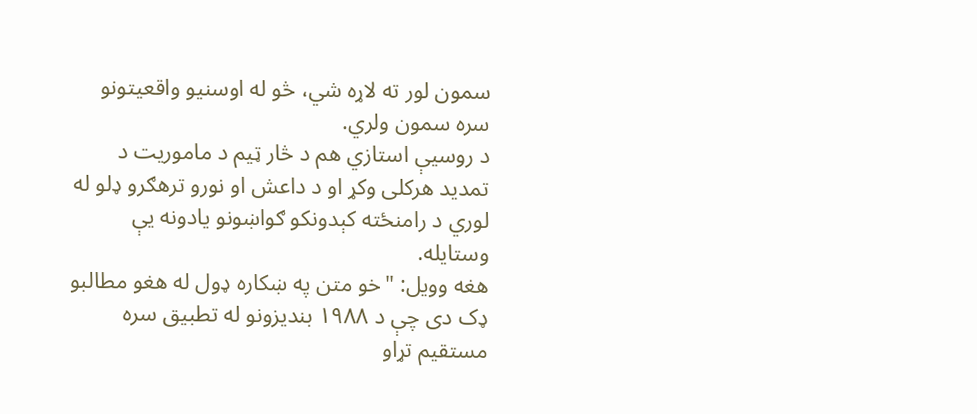سمون لور ته لاړه شي، څو له اوسنیو واقعیتونو سره سمون ولري.
د روسیې استازي هم د څار ټیم د ماموریت د تمدید هرکلی وکړ او د داعش او نورو ترهګرو ډلو له لوري د رامنځته کېدونکو ګواښونو یادونه یې وستایله.
هغه وویل: "خو متن په ښکاره ډول له هغو مطالبو ډک دی چې د ۱۹۸۸ بندیزونو له تطبیق سره مستقیم تړاو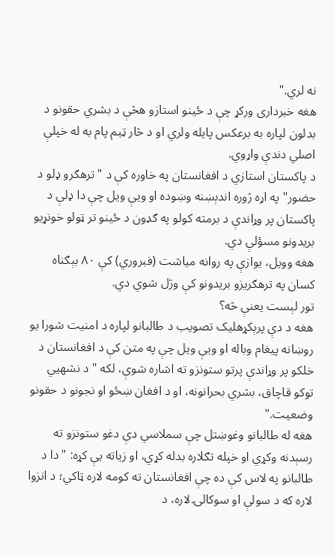نه لري."
هغه خبرداری ورکړ چې د ځینو استازو هڅې د بشري حقونو د بدلون لپاره به برعکس پایله ولري او د څار ټیم پام به له خپلې اصلي دندې واړوي.
د پاکستان استازي د افغانستان په خاوره کې د "ترهګرو ډلو د حضور" په اړه ژوره اندېښنه وښوده او ویې ویل چې دا ډلې د پاکستان پر وړاندې د برمته کولو په ګډون د ځینو تر ټولو خونړیو بریدونو مسؤلې دي.
هغه وویل، یوازې په روانه میاشت (فبروري) کې ۸۰ بېګناه کسان په ترهګریزو بریدونو کې وژل شوي دي.
تور لېست یعنې څه؟
هغه د دې پرېکړهلیک تصویب د طالبانو لپاره د امنیت شورا یو روښانه پیغام وباله او ویې ویل چې په متن کې د افغانستان د خلکو پر وړاندې پرتو ستونزو ته اشاره شوې، لکه "د نشهیي توکو قاچاق، بشري بحرانونه، او د افغان ښځو او نجونو د حقونو وضعیت."
هغه له طالبانو وغوښتل چې سملاسي دې دغو ستونزو ته رسېدنه وکړي او خپله تګلاره بدله کړي، او زیاته یې کړه: "دا د طالبانو په لاس کې ده چې افغانستان ته کومه لاره ټاکي؛ د انزوا لاره که د سولې او سوکالۍ لاره، د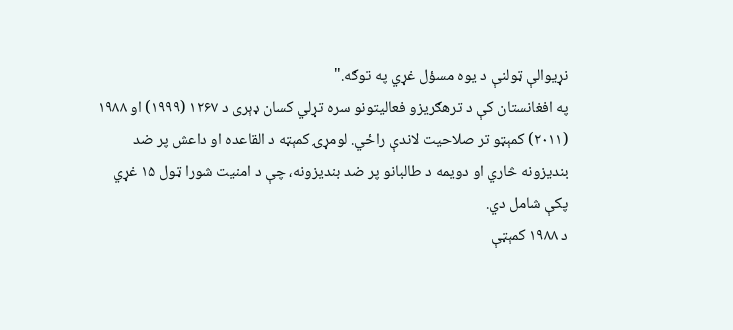نړیوالې ټولنې د یوه مسؤل غړي په توګه."
په افغانستان کې د ترهګریزو فعالیتونو سره تړلي کسان ډېری د ۱۲۶۷ (۱۹۹۹) او ۱۹۸۸ (۲۰۱۱) کمېټو تر صلاحیت لاندې راځي. لومړۍ کمېټه د القاعده او داعش پر ضد بندیزونه څاري او دویمه د طالبانو پر ضد بندیزونه، چې د امنیت شورا ټول ۱۵ غړي پکې شامل دي.
د ۱۹۸۸ کمېټې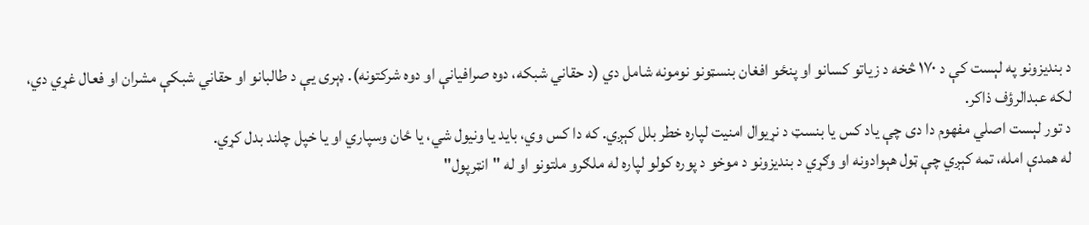د بندیزونو په لېست کې د ۱۷۰ څخه د زیاتو کسانو او پنځو افغان بنسټونو نومونه شامل دي (د حقاني شبکه، دوه صرافيانې او دوه شرکتونه). ډېری یې د طالبانو او حقاني شبکې مشران او فعال غړي دي، لکه عبدالرؤف ذاکر.
د تور لېست اصلي مفهوم دا دی چې یاد کس یا بنسټ د نړیوال امنیت لپاره خطر بلل کېږي. که دا کس وي، باید یا ونیول شي، یا ځان وسپاري او یا خپل چلند بدل کړي.
له همدې امله، تمه کېږي چې ټول هېوادونه او وګړي د بندیزونو د موخو د پوره کولو لپاره له ملګرو ملتونو او له "انټرپول"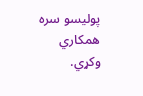پولیسو سره همکاري وکړي.